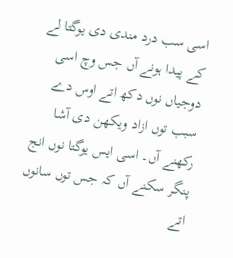اسی سب درد مندی دی یوگتا لے کے پیدا ہونے آں جس وچ اسی دوجیاں نوں دکھ اتے اوس دے سبب توں ازاد ویکھن دی آشا رکھنے آں۔ اسی ایس یوگتا نوں انج پنگر سکنے آں کہ جس توں سانوں اتے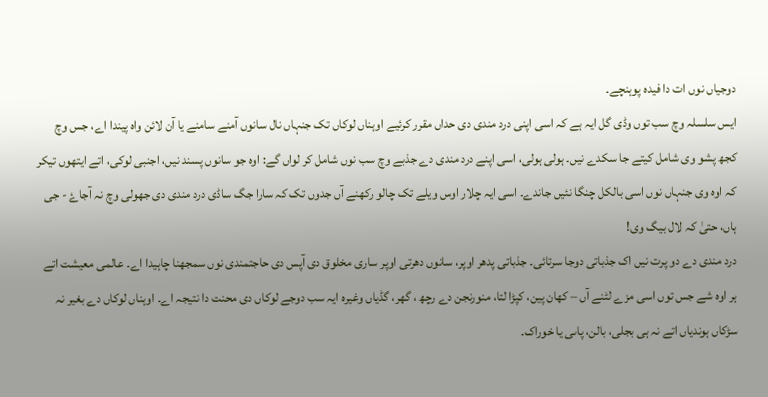دوجیاں نوں ات دا فیدہ پوہنچے۔
ایس سلسلہ وچ سب توں وڈی گل ایہ ہے کہ اسی اپنی درد مندی دی حداں مقرر کرئیے اوہناں لوکاں تک جنہاں نال سانوں آمنے سامنے یا آن لائن واہ پیندا اے، جس وچ کجھ پشو وی شامل کیتے جا سکدے نیں۔ ہولی ہولی، اسی اپنے درد مندی دے جذبے وچ سب نوں شامل کر لواں گے: اوہ جو سانوں پسند نیں، اجنبی لوکی، اتے ایتھوں تیکر کہ اوہ وی جنہاں نوں اسی بالکل چنگا نئیں جاندے۔ اسی ایہ چلار اوس ویلے تک چالو رکھنے آں جدوں تک کہ سارا جگ ساڈی درد مندی دی جھولی وچ نہ آجاۓ - جی ہاں، حتیٰ کہ لال بیگ وی!
درد مندی دے دو پرت نیں اک جذباتی دوجا سرتائی۔ جذباتی پدھر اوپر، سانوں دھرتی اوپر ساری مخلوق دی آپس دی حاجتمندی نوں سمجھنا چاہیدا اے۔ عالمی معیشت اتے ہر اوہ شے جس توں اسی مزے لٹنے آں – کھان پین، کپڑا لتا، منورنجن دے رچھ ، گھر، گڈیاں وغیرہ ایہ سب دوجے لوکاں دی محنت دا نتیجہ اے۔ اوہناں لوکاں دے بغیر نہ سڑکاں ہوندیاں اتے نہ ہی بجلی، بالن، پاںی یا خوراک۔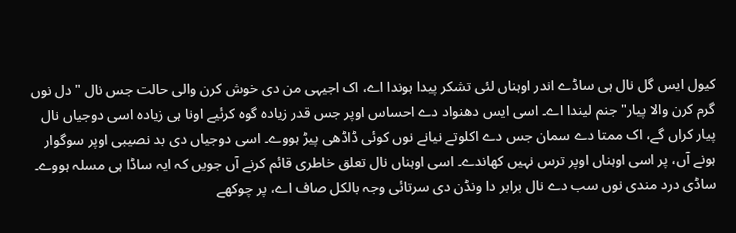کیول ایس گل نال ہی ساڈے اندر اوہناں لئی تشکر پیدا ہوندا اے، اک اجیہی من دی خوش کرن والی حالت جس نال "دل نوں گرم کرن والا پیار" جنم لیندا اے۔ اسی ایس دھنواد دے احساس اوپر جس قدر زیادہ گوہ کرئیے اونا ہی زیادہ اسی دوجیاں نال پیار کراں گے، اک ممتا دے سمان جس دے اکلوتے نیانے نوں کوئی ڈاڈھی پیڑ ہووے۔ اسی دوجیاں دی بد نصیبی اوپر سوگوار ہونے آں، پر اسی اوہناں اوپر ترس نہیں کھاندے۔ اسی اوہناں نال تعلق خاطری قائم کرنے آں جویں کہ ایہ ساڈا ہی مسلہ ہووے۔
ساڈی درد مندی نوں سب دے نال برابر دا ونڈن دی سرتائی وجہ بالکل صاف اے، پر چوکھے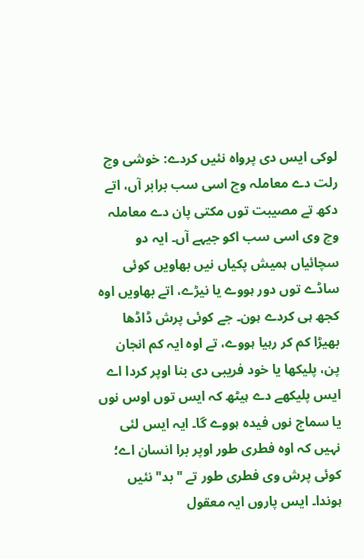لوکی ایس دی پرواہ نئیں کردے: خوشی وچ رلت دے معاملہ وچ اسی سب برابر آں، اتے دکھ تے مصیبت توں مکتی پان دے معاملہ وچ وی اسی سب اکو جیہے آں۔ ایہ دو سچائیاں ہمیش پکیاں نیں بھاویں کوئی ساڈے توں دور ہووے یا نیڑے، اتے بھاویں اوہ کجھ ہی کردے ہون۔ جے کوئی پرش ڈاڈھا بھیڑا کم کر رہیا ہووے، تے اوہ ایہ کم انجان پن، پلیکھا یا خود فریبی دی بنا اوپر کردا اے ایس پلیکھے دے ہیٹھ کہ ایس توں اوس نوں یا سماج نوں فیدہ ہووے گا۔ ایہ ایس لئی نہیں کہ اوہ فطری طور اوپر برا انسان اے؛ کوئی پرش وی فطری طور تے "بد" نئیں ہوندا۔ ایس پاروں ایہ معقول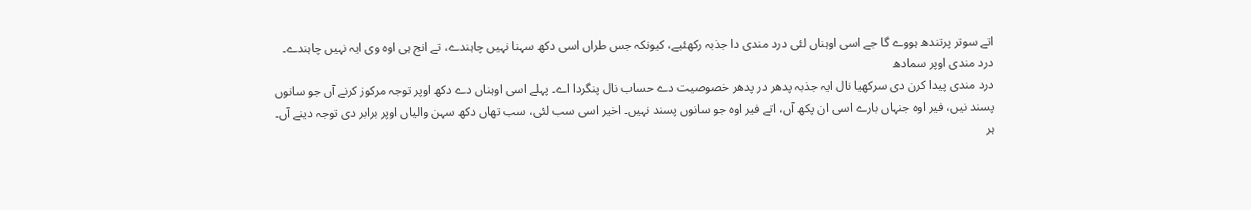اتے سوتر پرتندھ ہووے گا جے اسی اوہناں لئی درد مندی دا جذبہ رکھئیے، کیونکہ جس طراں اسی دکھ سہنا نہیں چاہندے، تے انج ہی اوہ وی ایہ نہیں چاہندے۔
درد مندی اوپر سمادھ
درد مندی پیدا کرن دی سرکھیا نال ایہ جذبہ پدھر در پدھر خصوصیت دے حساب نال پنگردا اے۔ پہلے اسی اوہناں دے دکھ اوپر توجہ مرکوز کرنے آں جو سانوں پسند نیں، فیر اوہ جنہاں بارے اسی ان پکھ آں، اتے فیر اوہ جو سانوں پسند نہیں۔ اخیر اسی سب لئی، سب تھاں دکھ سہن والیاں اوپر برابر دی توجہ دینے آں۔
ہر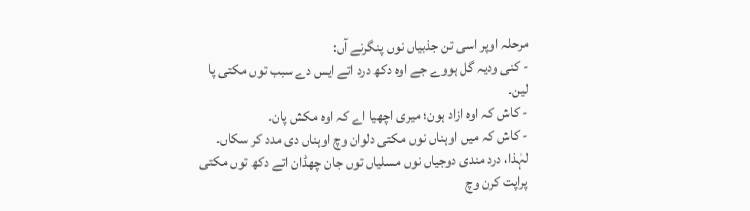مرحلہ اوپر اسی تن جذبیاں نوں پنگرنے آں:
- کنی ودیہ گل ہووے جے اوہ دکھ درد اتے ایس دے سبب توں مکتی پا لین۔
- کاش کہ اوہ ازاد ہون؛ میری اچھیا اے کہ اوہ مکش پان۔
- کاش کہ میں اوہناں نوں مکتی دلوان وچ اوہناں دی مدد کر سکاں۔
لہٰذا، درد مندی دوجیاں نوں مسلیاں توں جان چھڈان اتے دکھ توں مکتی پراپت کرن وچ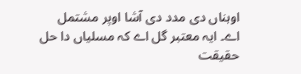اوہناں دی مدد دی آشا اوپر مشتمل اے۔ ایہ معتبر گل اے کہ مسلیاں دا حل حقیقت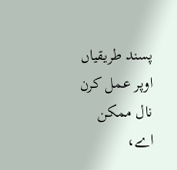پسند طریقیاں اوپر عمل کرن نال ممکن اے،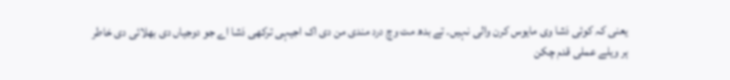یعنی کہ کوئی دَشا وی مایوس کرن والی نہیں۔ تے بدھ مت وچ درد مندی من دی اک اجیہی ترکھی دَشا اے جو دوجیاں دی بھلائی دی خاطر ہر ویلے عملی قدم چکن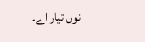نوں تیار اے۔